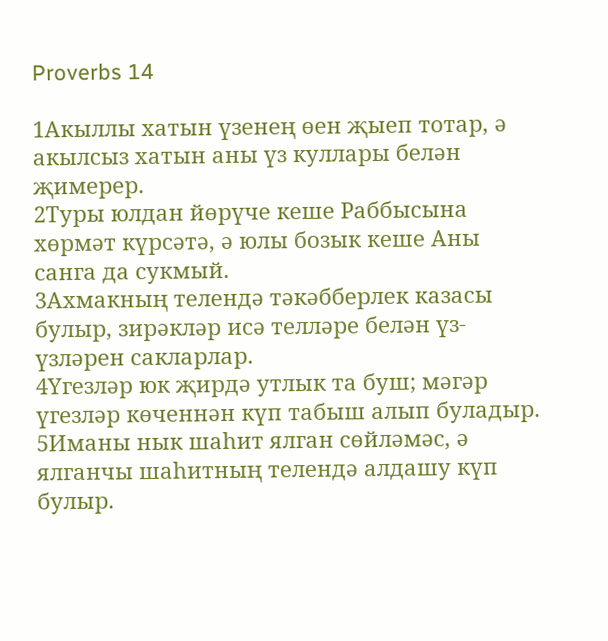Proverbs 14

1Акыллы хатын үзенең өен җыеп тотар, ә акылсыз хатын аны үз куллары белән җимерер.
2Туры юлдан йөрүче кеше Раббысына хөрмәт күрсәтә, ә юлы бозык кеше Аны санга да сукмый.
3Ахмакның телендә тәкәбберлек казасы булыр, зирәкләр исә телләре белән үз-үзләрен сакларлар.
4Үгезләр юк җирдә утлык та буш; мәгәр үгезләр көченнән күп табыш алып буладыр.
5Иманы нык шаһит ялган сөйләмәс, ә ялганчы шаһитның телендә алдашу күп булыр.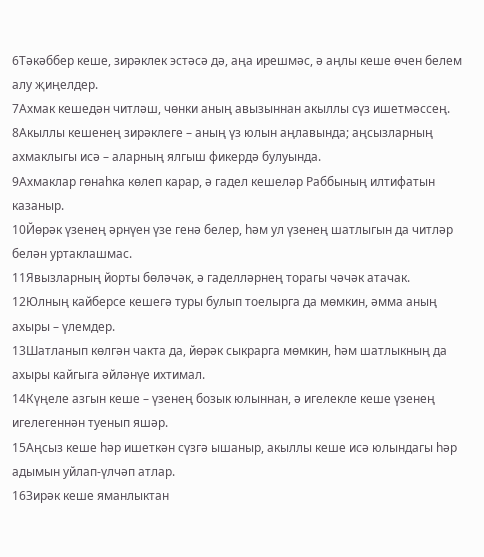6Тәкәббер кеше, зирәклек эстәсә дә, аңа ирешмәс, ә аңлы кеше өчен белем алу җиңелдер.
7Ахмак кешедән читләш, чөнки аның авызыннан акыллы сүз ишетмәссең.
8Акыллы кешенең зирәклеге – аның үз юлын аңлавында; аңсызларның ахмаклыгы исә – аларның ялгыш фикердә булуында.
9Ахмаклар гөнаһка көлеп карар, ә гадел кешеләр Раббының илтифатын казаныр.
10Йөрәк үзенең әрнүен үзе генә белер, һәм ул үзенең шатлыгын да читләр белән уртаклашмас.
11Явызларның йорты бөләчәк, ә гаделләрнең торагы чәчәк атачак.
12Юлның кайберсе кешегә туры булып тоелырга да мөмкин, әмма аның ахыры – үлемдер.
13Шатланып көлгән чакта да, йөрәк сыкрарга мөмкин, һәм шатлыкның да ахыры кайгыга әйләнүе ихтимал.
14Күңеле азгын кеше – үзенең бозык юлыннан, ә игелекле кеше үзенең игелегеннән туенып яшәр.
15Аңсыз кеше һәр ишеткән сүзгә ышаныр, акыллы кеше исә юлындагы һәр адымын уйлап-үлчәп атлар.
16Зирәк кеше яманлыктан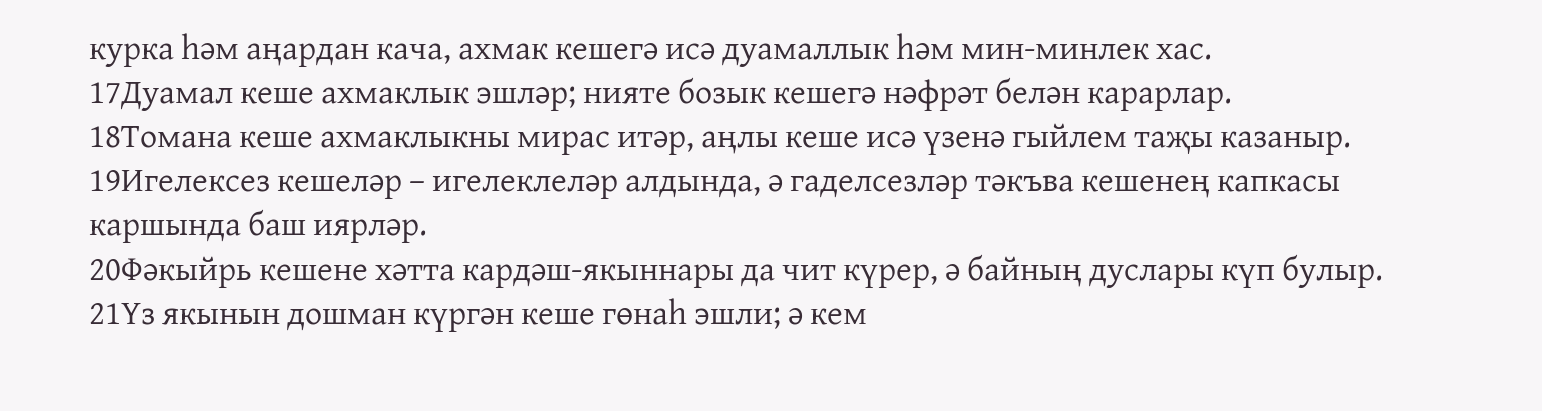курка һәм аңардан кача, ахмак кешегә исә дуамаллык һәм мин-минлек хас.
17Дуамал кеше ахмаклык эшләр; нияте бозык кешегә нәфрәт белән карарлар.
18Томана кеше ахмаклыкны мирас итәр, аңлы кеше исә үзенә гыйлем таҗы казаныр.
19Игелексез кешеләр – игелеклеләр алдында, ә гаделсезләр тәкъва кешенең капкасы каршында баш иярләр.
20Фәкыйрь кешене хәтта кардәш-якыннары да чит күрер, ә байның дуслары күп булыр.
21Үз якынын дошман күргән кеше гөнаһ эшли; ә кем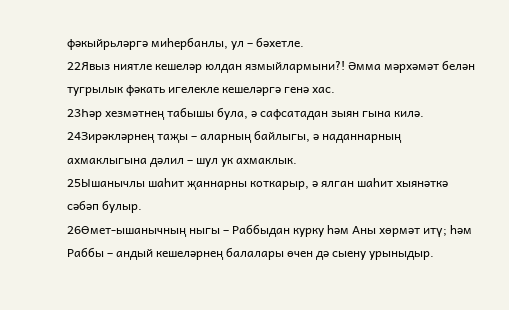фәкыйрьләргә миһербанлы, ул – бәхетле.
22Явыз ниятле кешеләр юлдан язмыйлармыни?! Әмма мәрхәмәт белән тугрылык фәкать игелекле кешеләргә генә хас.
23Һәр хезмәтнең табышы була, ә сафсатадан зыян гына килә.
24Зирәкләрнең таҗы – аларның байлыгы, ә наданнарның ахмаклыгына дәлил – шул ук ахмаклык.
25Ышанычлы шаһит җаннарны коткарыр, ә ялган шаһит хыянәткә сәбәп булыр.
26Өмет-ышанычның ныгы – Раббыдан курку һәм Аны хөрмәт итү; һәм Раббы – андый кешеләрнең балалары өчен дә сыену урыныдыр.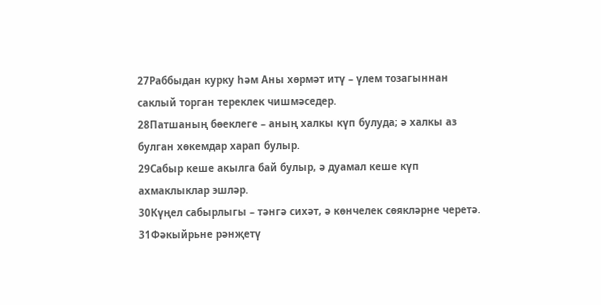27Раббыдан курку һәм Аны хөрмәт итү – үлем тозагыннан саклый торган тереклек чишмәседер.
28Патшаның бөеклеге – аның халкы күп булуда; ә халкы аз булган хөкемдар харап булыр.
29Сабыр кеше акылга бай булыр, ә дуамал кеше күп ахмаклыклар эшләр.
30Күңел сабырлыгы – тәнгә сихәт, ә көнчелек сөякләрне черетә.
31Фәкыйрьне рәнҗетү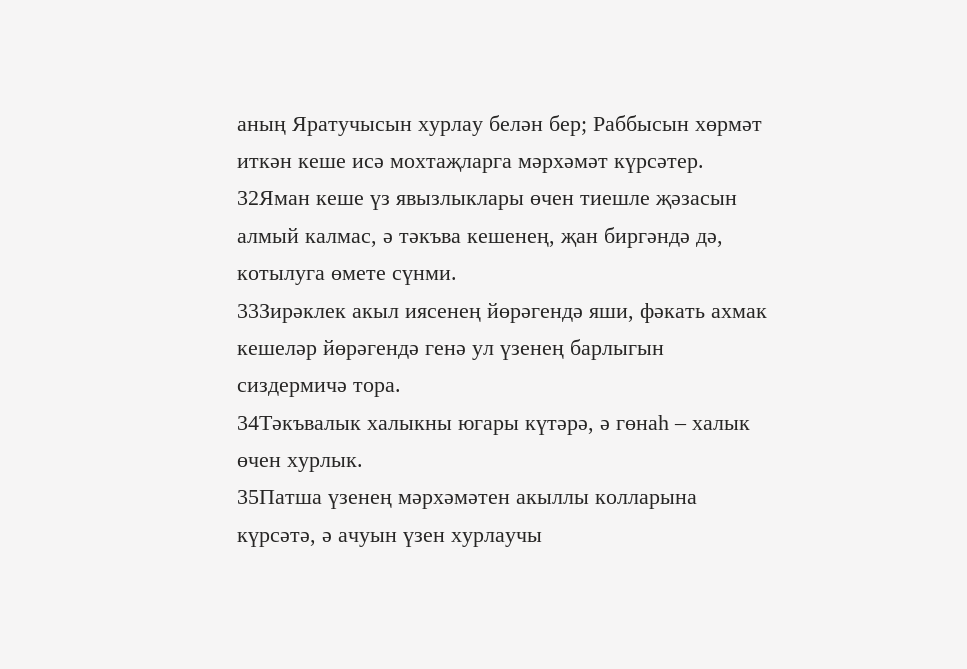аның Яратучысын хурлау белән бер; Раббысын хөрмәт иткән кеше исә мохтаҗларга мәрхәмәт күрсәтер.
32Яман кеше үз явызлыклары өчен тиешле җәзасын алмый калмас, ә тәкъва кешенең, җан биргәндә дә, котылуга өмете сүнми.
33Зирәклек акыл иясенең йөрәгендә яши, фәкать ахмак кешеләр йөрәгендә генә ул үзенең барлыгын сиздермичә тора.
34Тәкъвалык халыкны югары күтәрә, ә гөнаһ – халык өчен хурлык.
35Патша үзенең мәрхәмәтен акыллы колларына күрсәтә, ә ачуын үзен хурлаучы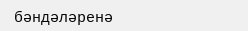бәндәләренә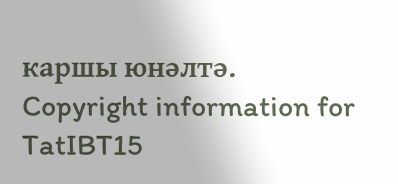каршы юнәлтә.
Copyright information for TatIBT15